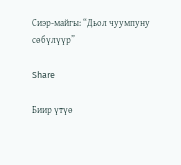Сиэр-майгы: “Дьол чуумпуну сөбүлүүр”

Share

Биир үтүө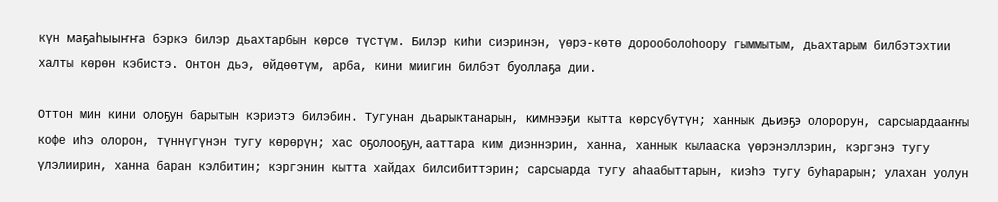күн маҕаһыыҥҥа бэркэ билэр дьахтарбын көрсө түстүм. Билэр киһи сиэринэн, үөрэ-көтө дорооболоһоору гыммытым, дьахтарым билбэтэхтии халты көрөн кэбистэ. Онтон дьэ, өйдөөтүм, арба, кини миигин билбэт буоллаҕа дии.

Оттон мин кини олоҕун барытын кэриэтэ билэбин. Тугунан дьарыктанарын, кимнээҕи кытта көрсүбүтүн; ханнык дьиэҕэ олорорун, сарсыардааҥҥы кофе иһэ олорон, түннүгүнэн тугу көрөрүн; хас оҕолооҕун, ааттара ким диэннэрин, ханна, ханнык кылааска үөрэнэллэрин, кэргэнэ тугу үлэлиирин, ханна баран кэлбитин; кэргэнин кытта хайдах билсибиттэрин; сарсыарда тугу аһаабыттарын, киэһэ тугу буһарарын; улахан уолун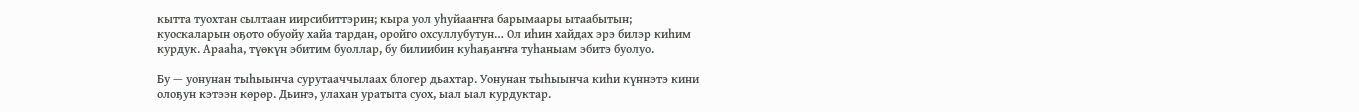кытта туохтан сылтаан иирсибиттэрин; кыра уол уһуйааҥҥа барымаары ытаабытын; куоскаларын оҕото обуойу хайа тардан, оройго охсуллубутун… Ол иһин хайдах эрэ билэр киһим курдук. Арааһа, түөкүн эбитим буоллар, бу билиибин куһаҕаҥҥа туһаныам эбитэ буолуо.

Бу — уонунан тыһыынча сурутааччылаах блогер дьахтар. Уонунан тыһыынча киһи күннэтэ кини олоҕун кэтээн көрөр. Дьиҥэ, улахан уратыта суох, ыал ыал курдуктар.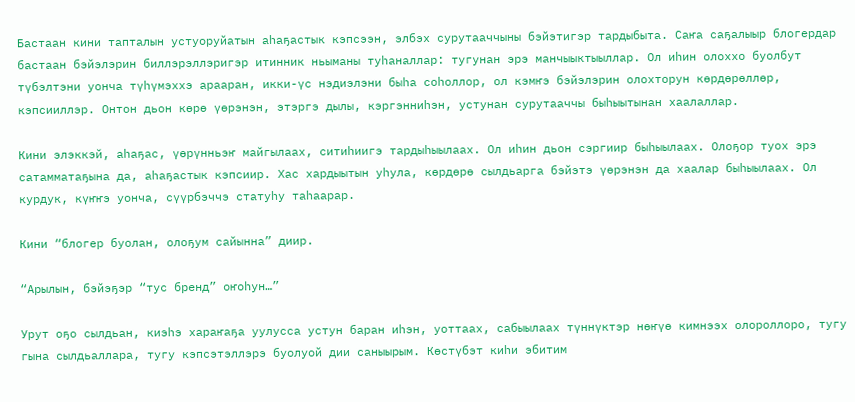Бастаан кини тапталын устуоруйатын аһаҕастык кэпсээн, элбэх сурутааччыны бэйэтигэр тардыбыта. Саҥа саҕалыыр блогердар бастаан бэйэлэрин биллэрэллэригэр итинник ньыманы туһаналлар: тугунан эрэ манчыыктыыллар. Ол иһин олоххо буолбут түбэлтэни уонча түһүмэххэ арааран, икки-үс нэдиэлэни быһа соһоллор, ол кэмҥэ бэйэлэрин олохторун көрдөрөллөр, кэпсииллэр. Онтон дьон көрө үөрэнэн, этэргэ дылы, кэргэнниһэн, устунан сурутааччы быһыытынан хаалаллар.

Кини элэккэй, аһаҕас, үөрүнньэҥ майгылаах, ситиһиигэ тардыһыылаах. Ол иһин дьон сэргиир быһыылаах. Олоҕор туох эрэ сатамматаҕына да, аһаҕастык кэпсиир. Хас хардыытын уһула, көрдөрө сылдьарга бэйэтэ үөрэнэн да хаалар быһыылаах. Ол курдук, күҥҥэ уонча, сүүрбэччэ статуһу таһаарар.

Кини “блогер буолан, олоҕум сайынна” диир.

“Арылын, бэйэҕэр “тус бренд” оҥоһун…”

Урут оҕо сылдьан, киэһэ хараҥаҕа уулусса устун баран иһэн, уоттаах, сабыылаах түннүктэр нөҥүө кимнээх олороллоро, тугу гына сылдьаллара, тугу кэпсэтэллэрэ буолуой дии саныырым. Көстүбэт киһи эбитим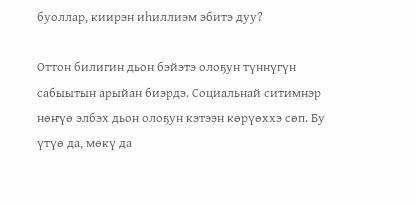буоллар, киирэн иһиллиэм эбитэ дуу?

Оттон билигин дьон бэйэтэ олоҕун түннүгүн сабыытын арыйан биэрдэ. Социальнай ситимнэр нөҥүө элбэх дьон олоҕун кэтээн көрүөххэ сөп. Бу үтүө да, мөкү да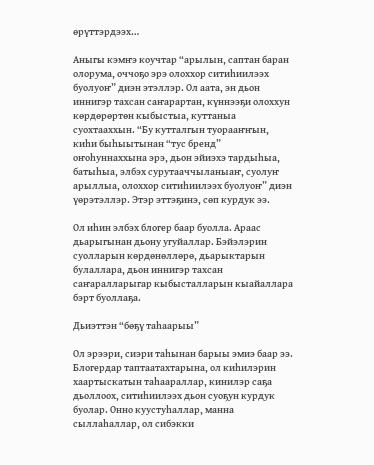өрүттэрдээх…

Аныгы кэмҥэ коучтар “арылын, саптан баран олорума, оччоҕо эрэ олоххор ситиһиилээх буолуоҥ” диэн этэллэр. Ол аата, эн дьон иннигэр тахсан саҥарартан, күннээҕи олоххун көрдөрөртөн кыбыстыа, куттаныа суохтааххын. “Бу кутталгын туорааҥҥын, киһи быһыытынан “тус бренд” оҥоһуннаххына эрэ, дьон эйиэхэ тардыһыа, батыһыа, элбэх сурутааччыланыаҥ, суолуҥ арыллыа, олоххор ситиһиилээх буолуоҥ” диэн үөрэтэллэр. Этэр эттэҕинэ, сөп курдук ээ.

Ол иһин элбэх блогер баар буолла. Араас дьарыгынан дьону угуйаллар. Бэйэлэрин суолларын көрдөнөллөрө, дьарыктарын булаллара, дьон иннигэр тахсан саҥаралларыгар кыбысталларын кыайаллара бэрт буоллаҕа.

Дьиэттэн “бөҕү таһаарыы”

Ол эрээри, сиэри таһынан барыы эмиэ баар ээ. Блогердар таптаатахтарына, ол киһилэрин хаартыскатын таһаараллар, кинилэр саҕа дьоллоох, ситиһиилээх дьон суоҕун курдук буолар. Онно куустуһаллар, манна сыллаһаллар, ол сибэкки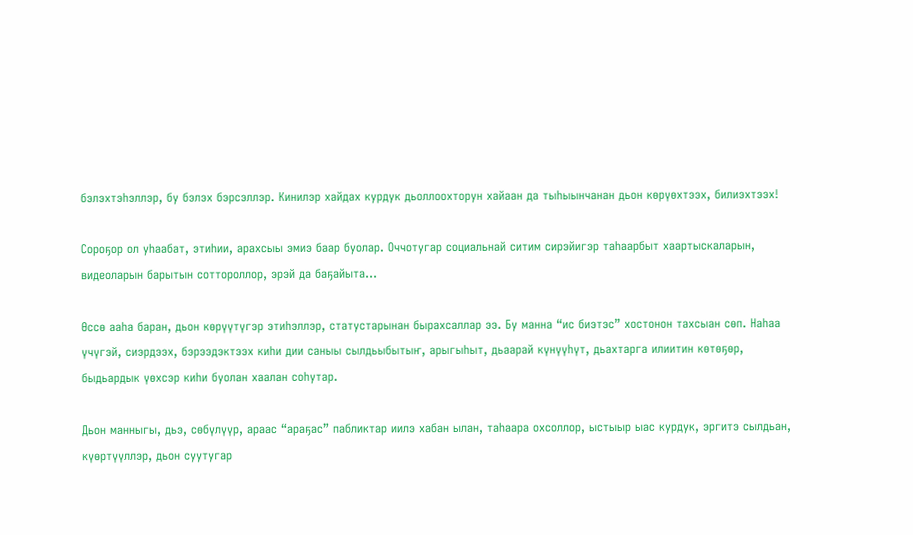бэлэхтэһэллэр, бу бэлэх бэрсэллэр. Кинилэр хайдах курдук дьоллоохторун хайаан да тыһыынчанан дьон көрүөхтээх, билиэхтээх!

Сороҕор ол уһаабат, этиһии, арахсыы эмиэ баар буолар. Оччотугар социальнай ситим сирэйигэр таһаарбыт хаартыскаларын, видеоларын барытын соттороллор, эрэй да баҕайыта…

Өссө ааһа баран, дьон көрүүтүгэр этиһэллэр, статустарынан бырахсаллар ээ. Бу манна “ис биэтэс” хостонон тахсыан сөп. Наһаа үчүгэй, сиэрдээх, бэрээдэктээх киһи дии саныы сылдьыбытыҥ, арыгыһыт, дьаарай күнүүһүт, дьахтарга илиитин көтөҕөр, быдьардык үөхсэр киһи буолан хаалан соһутар.

Дьон манныгы, дьэ, сөбүлүүр, араас “араҕас” пабликтар иилэ хабан ылан, таһаара охсоллор, ыстыыр ыас курдук, эргитэ сылдьан, күөртүүллэр, дьон суутугар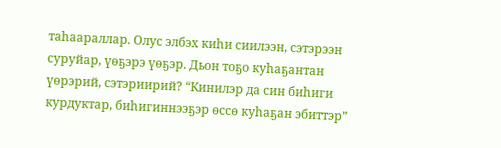таһаараллар. Олус элбэх киһи сиилээн, сэтэрээн суруйар, үөҕэрэ үөҕэр. Дьон тоҕо куһаҕантан үөрэрий, сэтэриирий? “Кинилэр да син биһиги курдуктар, биһигиннээҕэр өссө куһаҕан эбиттэр”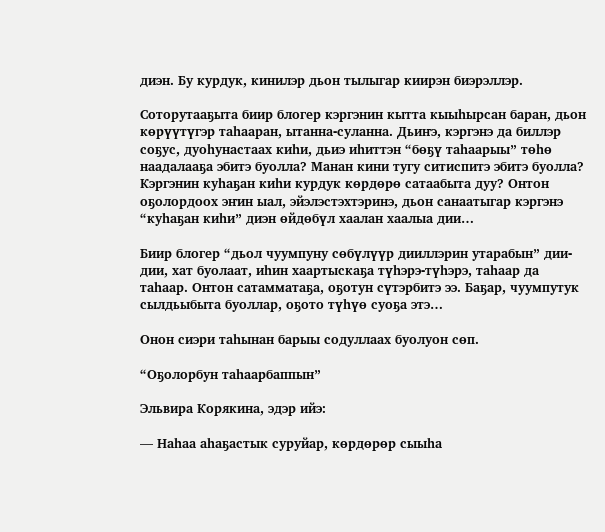диэн. Бу курдук, кинилэр дьон тылыгар киирэн биэрэллэр.

Соторутааҕыта биир блогер кэргэнин кытта кыыһырсан баран, дьон көрүүтүгэр таһааран, ытанна-суланна. Дьиҥэ, кэргэнэ да биллэр соҕус, дуоһунастаах киһи, дьиэ иһиттэн “бөҕү таһаарыы” төһө наадалааҕа эбитэ буолла? Манан кини тугу ситиспитэ эбитэ буолла? Кэргэнин куһаҕан киһи курдук көрдөрө сатаабыта дуу? Онтон оҕолордоох эҥин ыал, эйэлэстэхтэринэ, дьон санаатыгар кэргэнэ “куһаҕан киһи” диэн өйдөбүл хаалан хаалыа дии…

Биир блогер “дьол чуумпуну сөбүлүүр дииллэрин утарабын” дии-дии, хат буолаат, иһин хаартыскаҕа түһэрэ-түһэрэ, таһаар да таһаар. Онтон сатамматаҕа, оҕотун сүтэрбитэ ээ. Баҕар, чуумпутук сылдьыбыта буоллар, оҕото түһүө суоҕа этэ…

Онон сиэри таһынан барыы содуллаах буолуон сөп.

“Оҕолорбун таһаарбаппын”

Эльвира Корякина, эдэр ийэ:

— Наһаа аһаҕастык суруйар, көрдөрөр сыыһа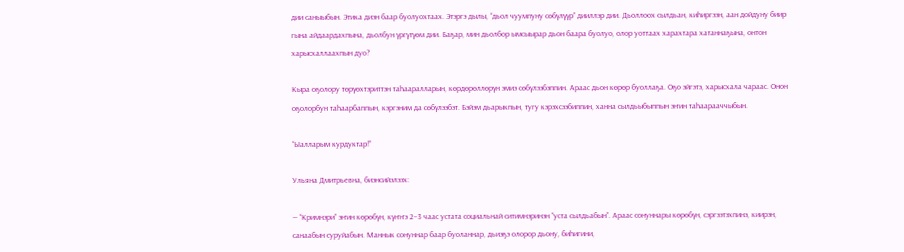дии саныыбын. Этика диэн баар буолуохтаах. Этэргэ дылы, “дьол чуумпуну сөбүлүүр” дииллэр дии. Дьоллоох сылдьан, киһиргээн, аан дойдуну биир гына айдаардахпына, дьолбун үргүтүөм дии. Баҕар, мин дьолбор ымсыырар дьон баара буолуо, олор уоттаах харахтара хатаннаҕына, онтон харысхаллаахпын дуо?

Кыра оҕолору төрүөхтэриттэн таһааралларын, көрдөрөллөрүн эмиэ сөбүлээбэппин. Араас дьон көрөр буоллаҕа. Оҕо эйгэтэ, харысхала чараас. Онон оҕолорбун таһаарбаппын, кэргэним да сөбүлээбэт. Бэйэм дьарыкпын, тугу кэрэхсээбиппин, ханна сылдьыбыппын эҥин таһаарааччыбын.

“Ыалларым курдуктар!”

Ульяна Дмитрьевна, биэнсийэлээх:

— “Кримнэри” эҥин көрөбүн, күҥҥэ 2–3 чаас устата социальнай ситимнэринэн “уста сылдьабын”. Араас сонуннары көрөбүн, сэргээтэхпинэ, киирэн, санаабын суруйабын. Маннык сонуннар баар буоланнар, дьиэҕэ олорор дьону, биһигини,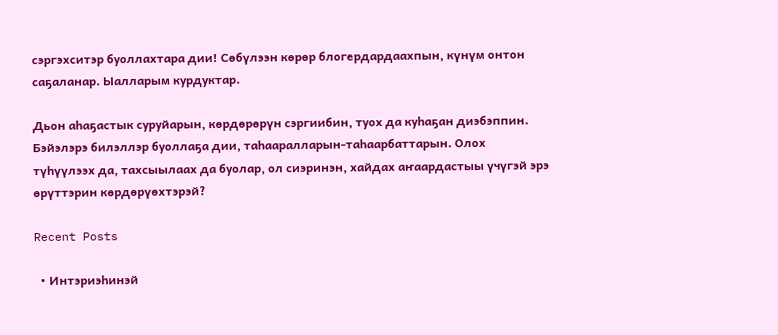сэргэхситэр буоллахтара дии! Сөбүлээн көрөр блогердардаахпын, күнүм онтон саҕаланар. Ыалларым курдуктар.

Дьон аһаҕастык суруйарын, көрдөрөрүн сэргиибин, туох да куһаҕан диэбэппин. Бэйэлэрэ билэллэр буоллаҕа дии, таһааралларын-таһаарбаттарын. Олох түһүүлээх да, тахсыылаах да буолар, ол сиэринэн, хайдах аҥаардастыы үчүгэй эрэ өрүттэрин көрдөрүөхтэрэй?

Recent Posts

  • Интэриэһинэй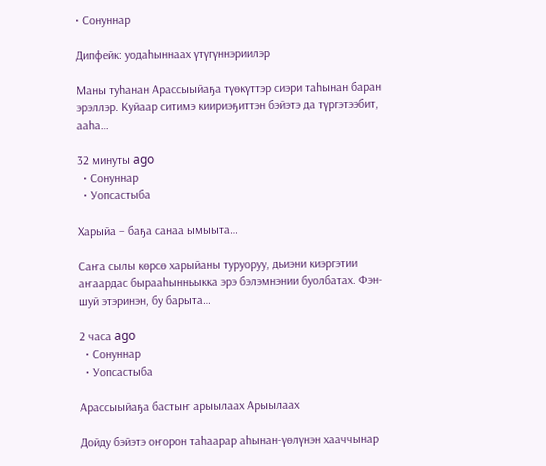• Сонуннар

Дипфейк: уодаһыннаах үтүгүннэриилэр

Маны туһанан Арассыыйаҕа түөкүттэр сиэри таһынан баран эрэллэр. Куйаар ситимэ киириэҕиттэн бэйэтэ да түргэтээбит, ааһа…

32 минуты ago
  • Сонуннар
  • Уопсастыба

Харыйа – баҕа санаа ымыыта…

Саҥа сылы көрсө харыйаны туруоруу, дьиэни киэргэтии аҥаардас бырааһынньыкка эрэ бэлэмнэнии буолбатах. Фэн-шуй этэринэн, бу барыта…

2 часа ago
  • Сонуннар
  • Уопсастыба

Арассыыйаҕа бастыҥ арыылаах Арыылаах

Дойду бэйэтэ оҥорон таһаарар аһынан-үөлүнэн хааччынар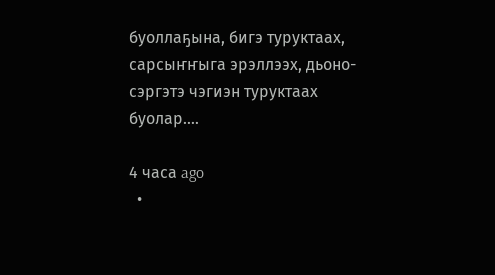буоллаҕына, бигэ туруктаах, сарсыҥҥыга эрэллээх, дьоно-сэргэтэ чэгиэн туруктаах буолар.…

4 часа ago
  •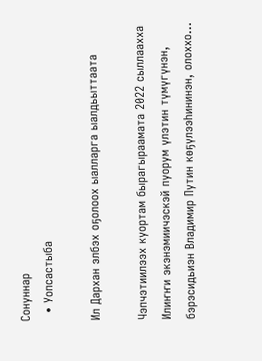Сонуннар
  • Уопсастыба

Ил Дархан элбэх оҕолоох ыалларга ыалдьыттаата

Чэпчэтиилээх куортам бырагыраамата 2022 сыллаахха Илиҥҥи экэнэмиичэскэй пуорум үлэтин түмүгүнэн, бэрэсидьиэн Владимир Путин көҕүлээһининэн, олоххо…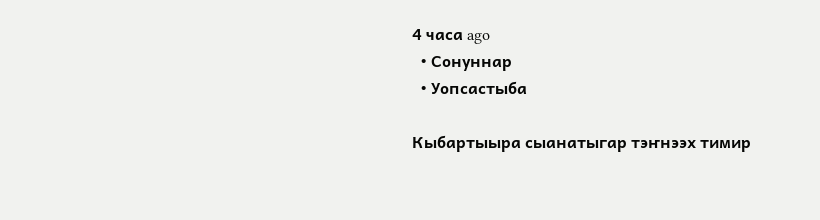4 часа ago
  • Сонуннар
  • Уопсастыба

Кыбартыыра сыанатыгар тэҥнээх тимир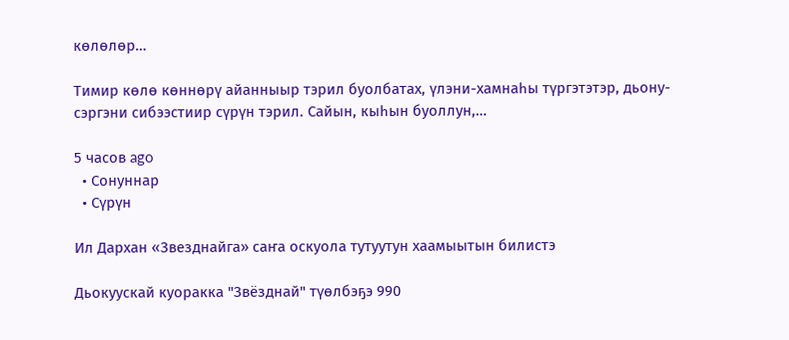көлөлөр…

Тимир көлө көннөрү айанныыр тэрил буолбатах, үлэни-хамнаһы түргэтэтэр, дьону-сэргэни сибээстиир сүрүн тэрил. Сайын, кыһын буоллун,…

5 часов ago
  • Сонуннар
  • Сүрүн

Ил Дархан «Звезднайга» саҥа оскуола тутуутун хаамыытын билистэ

Дьокуускай куоракка "Звёзднай" түөлбэҕэ 990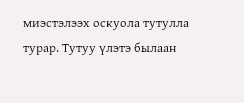миэстэлээх оскуола тутулла турар. Тутуу үлэтэ былаан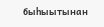быһыытынан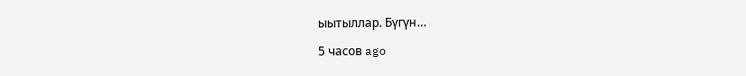ыытыллар. Бүгүн…

5 часов ago